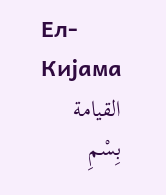Ел-Кијама
القيامة
بِسْمِ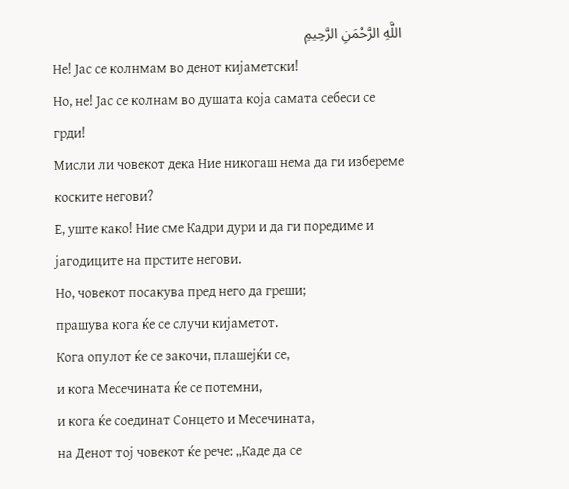اللَّهِ الرَّحْمَنِ الرَّحِيمِ
Не! Јас се колнмам во денот кијаметски!
Но, не! Јас се колнам во душата која самата себеси се грди!
Мисли ли човекот дека Ние никогаш нема да ги избереме коските негови?
Е, уште како! Ние сме Кадри дури и да ги поредиме и јагодиците на прстите негови.
Но, човекот посакува пред него да греши;
прашува кога ќе се случи кијаметот.
Кога опулот ќе се закочи, плашејќи се,
и кога Месечината ќе се потемни,
и кога ќе соединат Сонцето и Месечината,
на Денот тој човекот ќе рече: „Каде да се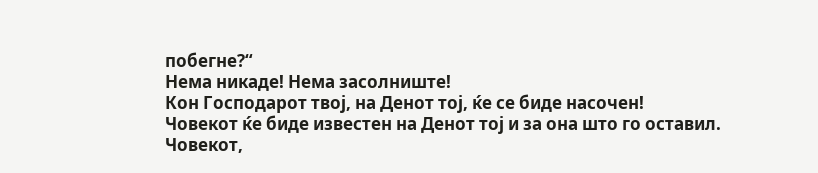побегне?“
Нема никаде! Нема засолниште!
Кон Господарот твој, на Денот тој, ќе се биде насочен!
Човекот ќе биде известен на Денот тој и за она што го оставил.
Човекот,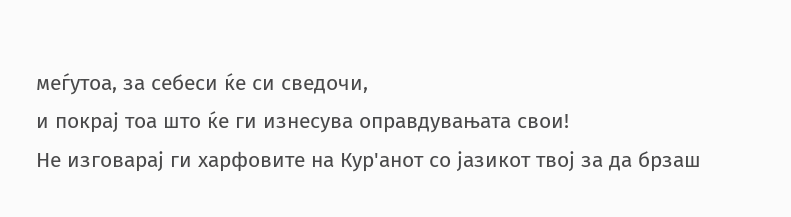меѓутоа, за себеси ќе си сведочи,
и покрај тоа што ќе ги изнесува оправдувањата свои!
Не изговарај ги харфовите на Кур'анот со јазикот твој за да брзаш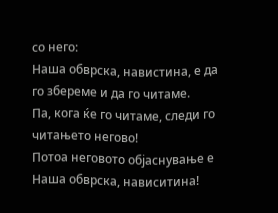со него:
Наша обврска, навистина, е да го збереме и да го читаме.
Па, кога ќе го читаме, следи го читањето негово!
Потоа неговото објаснување е Наша обврска, нависитина!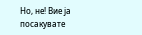Но, не! Вие ја посакувате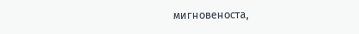мигновеноста,